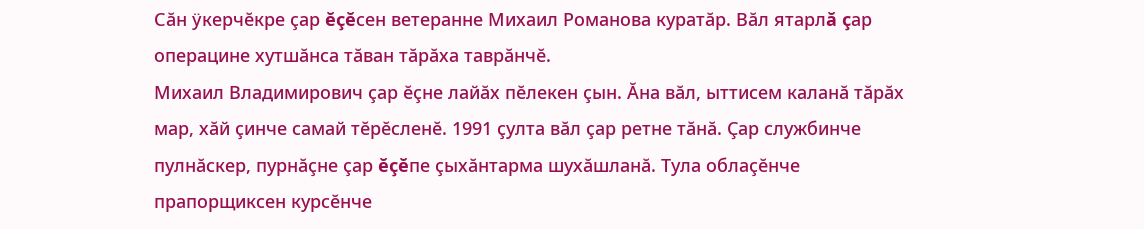Сăн ÿкерчĕкре çар ĕçĕсен ветеранне Михаил Романова куратăр. Вăл ятарлă çар операцине хутшăнса тăван тăрăха таврăнчĕ.
Михаил Владимирович çар ĕçне лайăх пĕлекен çын. Ăна вăл, ыттисем каланă тăрăх мар, хăй çинче самай тĕрĕсленĕ. 1991 çулта вăл çар ретне тăнă. Çар службинче пулнăскер, пурнăçне çар ĕçĕпе çыхăнтарма шухăшланă. Тула облаçĕнче прапорщиксен курсĕнче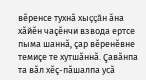вĕренсе тухнă хыççăн ăна хăйĕн чаçĕнчи взвода ертсе пыма шаннă, çар вĕренĕвне темиçе те хутшăннă. Çавăнпа та вăл хĕç-пăшалпа усă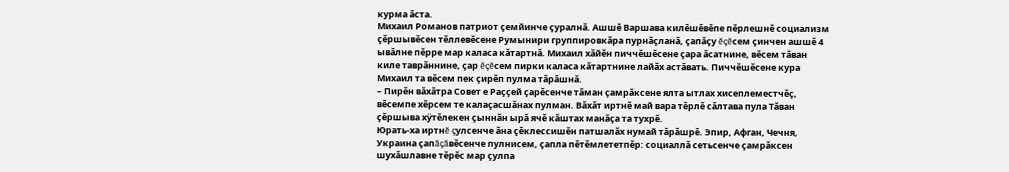курма ăста.
Михаил Романов патриот çемйинче çуралнă. Ашшĕ Варшава килĕшĕвĕпе пĕрлешнĕ социализм çĕршывĕсен тĕллевĕсене Румынири группировкăра пурнăçланă, çапăçу ĕçĕсем çинчен ашшĕ 4 ывăлне пĕрре мар каласа кăтартнă. Михаил хăйĕн пиччĕшĕсене çара ăсатнине, вĕсем тăван киле таврăннине, çар ĕçĕсем пирки каласа кăтартнине лайăх астăвать. Пиччĕшĕсене кура Михаил та вĕсем пек çирĕп пулма тăрăшнă.
– Пирĕн вăхăтра Совет е Раççей çарĕсенче тăман çамрăксене ялта ытлах хисеплеместчĕç, вĕсемпе хĕрсем те калаçасшăнах пулман. Вăхăт иртнĕ май вара тĕрлĕ сăлтава пула Тăван çĕршыва хÿтĕлекен çыннăн ырă ячĕ кăштах манăçа та тухрĕ.
Юрать-ха иртнĕ çулсенче ăна çĕклессишĕн патшалăх нумай тăрăшрĕ. Эпир, Афган, Чечня, Украина çапăçăвĕсенче пулнисем, çапла пĕтĕмлететпĕр: социаллă сетьсенче çамрăксен шухăшлавне тĕрĕс мар çулпа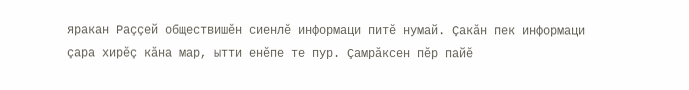яракан Раççей обществишĕн сиенлĕ информаци питĕ нумай. Çакăн пек информаци çара хирĕç кăна мар, ытти енĕпе те пур. Çамрăксен пĕр пайĕ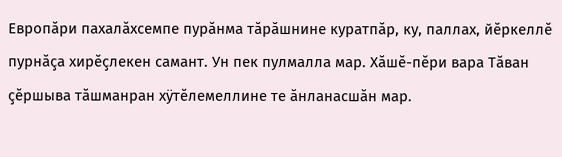Европăри пахалăхсемпе пурăнма тăрăшнине куратпăр, ку, паллах, йĕркеллĕ пурнăçа хирĕçлекен самант. Ун пек пулмалла мар. Хăшĕ-пĕри вара Тăван çĕршыва тăшманран хÿтĕлемеллине те ăнланасшăн мар.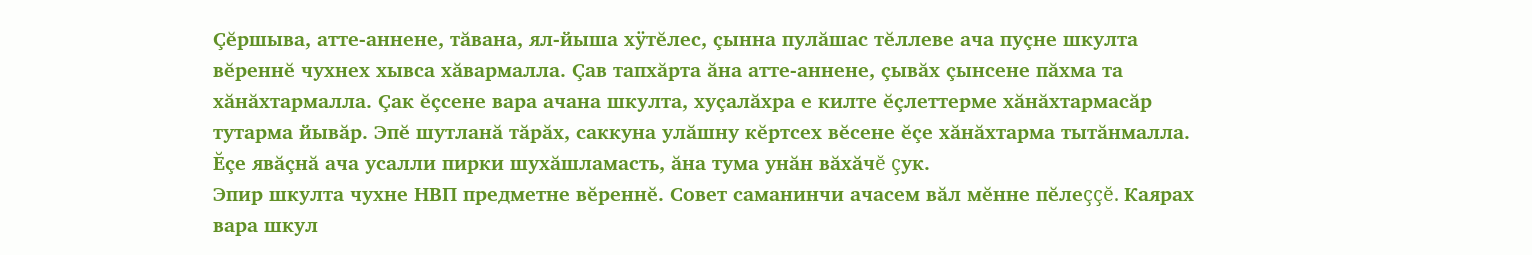Çĕршыва, атте-аннене, тăвана, ял-йыша хÿтĕлес, çынна пулăшас тĕллеве ача пуçне шкулта вĕреннĕ чухнех хывса хăвармалла. Çав тапхăрта ăна атте-аннене, çывăх çынсене пăхма та хăнăхтармалла. Çак ĕçсене вара ачана шкулта, хуçалăхра е килте ĕçлеттерме хăнăхтармасăр тутарма йывăр. Эпĕ шутланă тăрăх, саккуна улăшну кĕртсех вĕсене ĕçе хăнăхтарма тытăнмалла. Ĕçе явăçнă ача усалли пирки шухăшламасть, ăна тума унăн вăхăчĕ çук.
Эпир шкулта чухне НВП предметне вĕреннĕ. Совет саманинчи ачасем вăл мĕнне пĕлеççĕ. Каярах вара шкул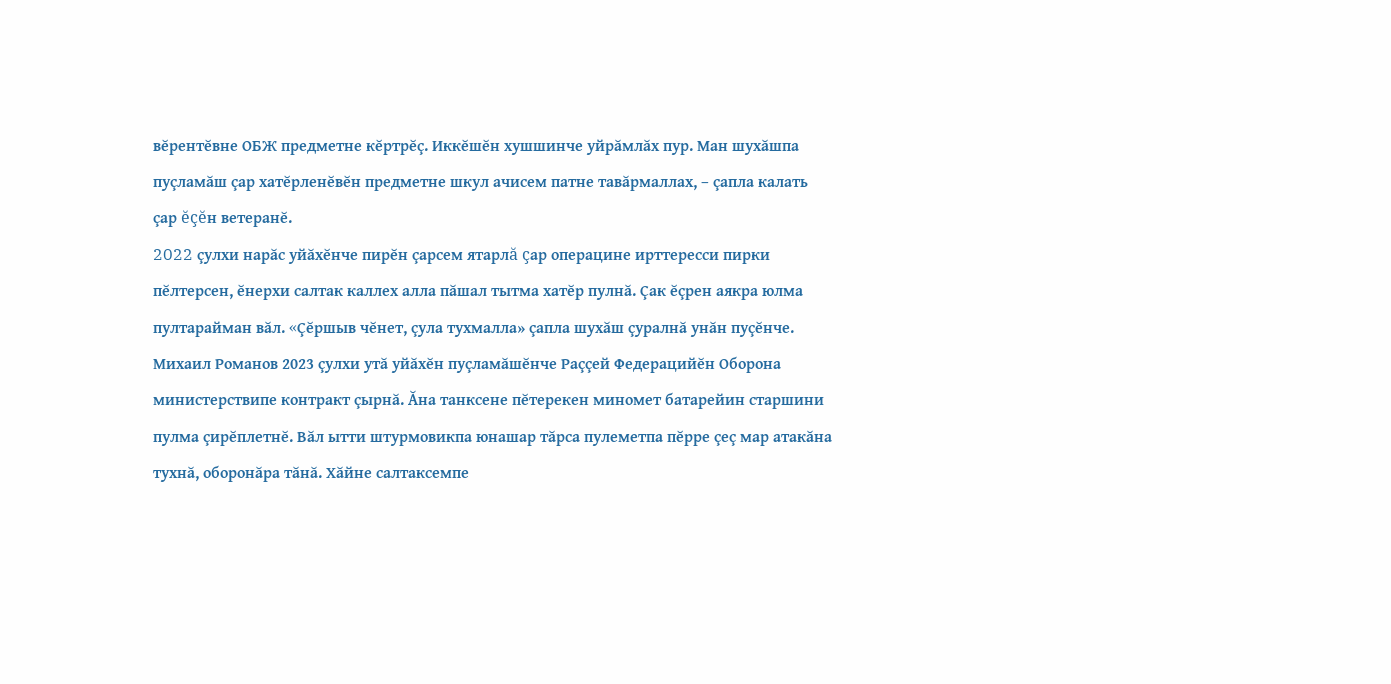вĕрентĕвне ОБЖ предметне кĕртрĕç. Иккĕшĕн хушшинче уйрăмлăх пур. Ман шухăшпа пуçламăш çар хатĕрленĕвĕн предметне шкул ачисем патне тавăрмаллах, – çапла калать çар ĕçĕн ветеранĕ.
2022 çулхи нарăс уйăхĕнче пирĕн çарсем ятарлă çар операцине ирттересси пирки пĕлтерсен, ĕнерхи салтак каллех алла пăшал тытма хатĕр пулнă. Çак ĕçрен аякра юлма пултарайман вăл. «Çĕршыв чĕнет, çула тухмалла» çапла шухăш çуралнă унăн пуçĕнче.
Михаил Романов 2023 çулхи утă уйăхĕн пуçламăшĕнче Раççей Федерацийĕн Оборона министерствипе контракт çырнă. Ăна танксене пĕтерекен миномет батарейин старшини пулма çирĕплетнĕ. Вăл ытти штурмовикпа юнашар тăрса пулеметпа пĕрре çеç мар атакăна тухнă, оборонăра тăнă. Хăйне салтаксемпе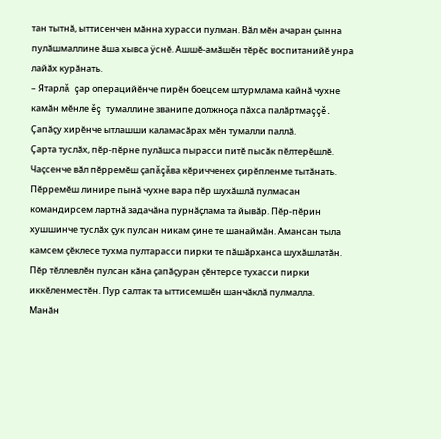тан тытнă, ыттисенчен мăнна хурасси пулман. Вăл мĕн ачаран çынна пулăшмаллине ăша хывса ÿснĕ. Ашшĕ-амăшĕн тĕрĕс воспитанийĕ унра лайăх курăнать.
– Ятарлă çар операцийĕнче пирĕн боецсем штурмлама кайнă чухне камăн мĕнле ĕç тумаллине званипе должноçа пăхса палăртмаççĕ. Çапăçу хирĕнче ытлашши каламасăрах мĕн тумалли паллă.
Çарта туслăх, пĕр-пĕрне пулăшса пырасси питĕ пысăк пĕлтерĕшлĕ. Чаçсенче вăл пĕрремĕш çапăçăва кĕричченех çирĕпленме тытăнать. Пĕрремĕш линире пынă чухне вара пĕр шухăшлă пулмасан командирсем лартнă задачăна пурнăçлама та йывăр. Пĕр-пĕрин хушшинче туслăх çук пулсан никам çине те шанаймăн. Амансан тыла камсем çĕклесе тухма пултарасси пирки те пăшăрханса шухăшлатăн. Пĕр тĕллевлĕн пулсан кăна çапăçуран çĕнтерсе тухасси пирки иккĕленместĕн. Пур салтак та ыттисемшĕн шанчăклă пулмалла.
Манăн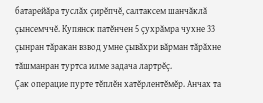батарейăра туслăх çирĕпчĕ, салтаксем шанчăклă çынсемччĕ. Купянск патĕнчен 5 çухрăмра чухне 33 çынран тăракан взвод умне çывăхри вăрман тăрăхне тăшманран туртса илме задача лартрĕç.
Çак операцие пурте тĕплĕн хатĕрлентĕмĕр. Анчах та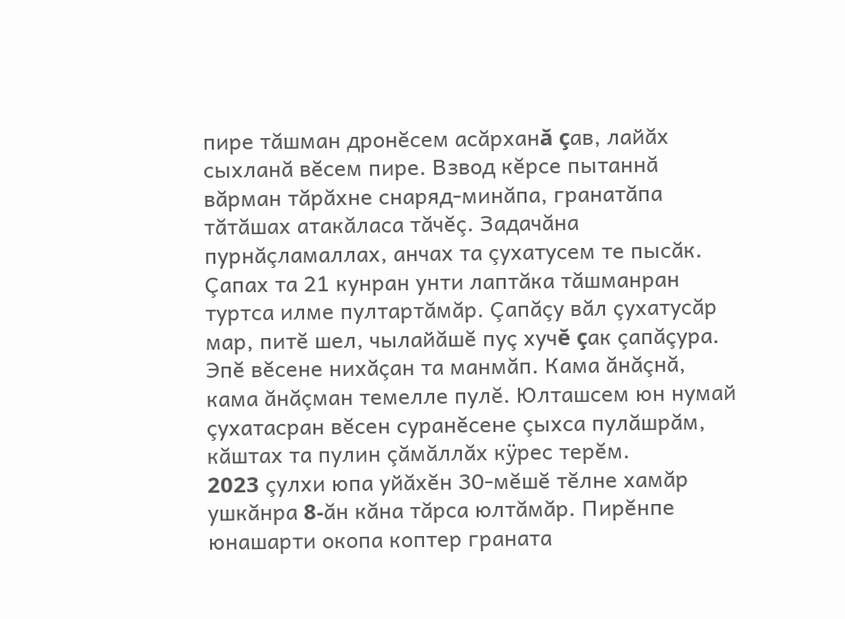пире тăшман дронĕсем асăрханă çав, лайăх сыхланă вĕсем пире. Взвод кĕрсе пытаннă вăрман тăрăхне снаряд-минăпа, гранатăпа тăтăшах атакăласа тăчĕç. Задачăна пурнăçламаллах, анчах та çухатусем те пысăк.
Çапах та 21 кунран унти лаптăка тăшманран туртса илме пултартăмăр. Çапăçу вăл çухатусăр мар, питĕ шел, чылайăшĕ пуç хучĕ çак çапăçура. Эпĕ вĕсене нихăçан та манмăп. Кама ăнăçнă, кама ăнăçман темелле пулĕ. Юлташсем юн нумай çухатасран вĕсен суранĕсене çыхса пулăшрăм, кăштах та пулин çăмăллăх кÿрес терĕм.
2023 çулхи юпа уйăхĕн 30-мĕшĕ тĕлне хамăр ушкăнра 8-ăн кăна тăрса юлтăмăр. Пирĕнпе юнашарти окопа коптер граната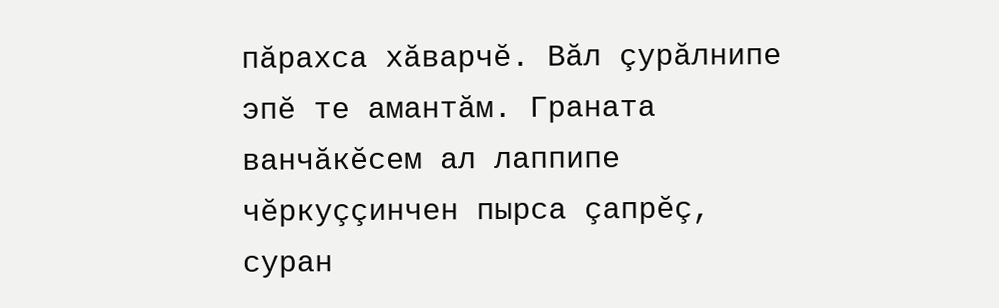пăрахса хăварчĕ. Вăл çурăлнипе эпĕ те амантăм. Граната ванчăкĕсем ал лаппипе чĕркуççинчен пырса çапрĕç, суран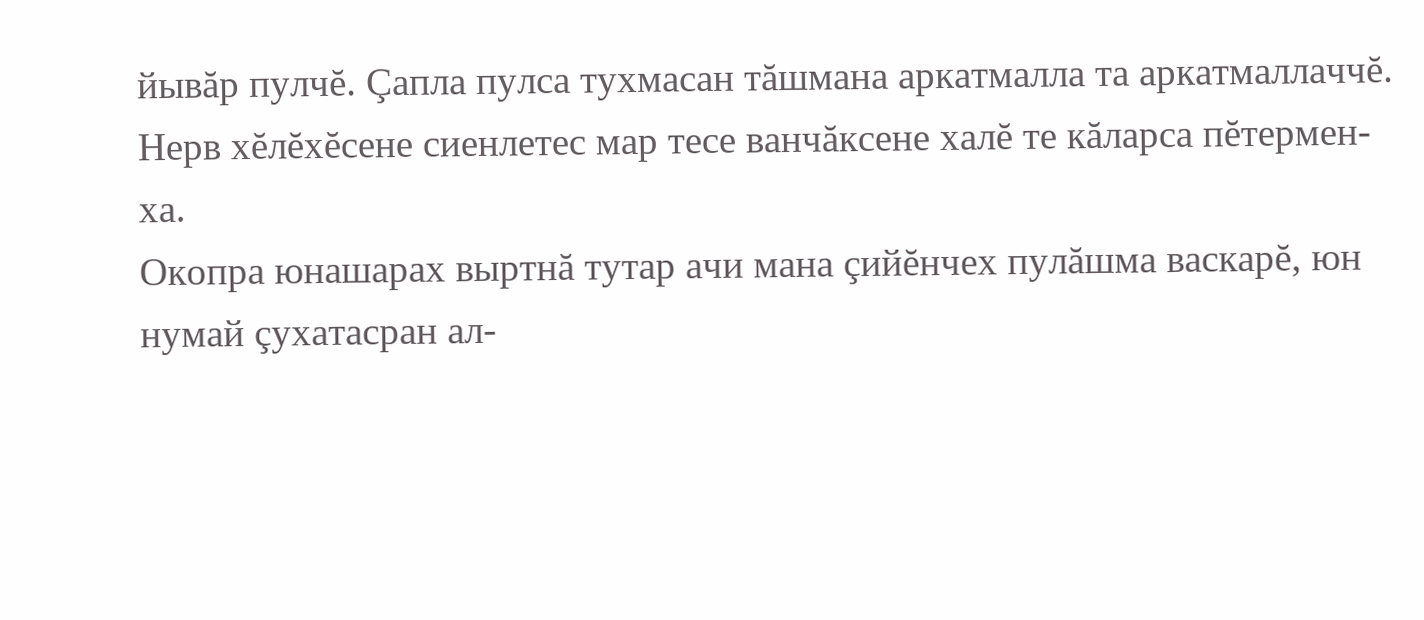йывăр пулчĕ. Çапла пулса тухмасан тăшмана аркатмалла та аркатмаллаччĕ. Нерв хĕлĕхĕсене сиенлетес мар тесе ванчăксене халĕ те кăларса пĕтермен-ха.
Окопра юнашарах выртнă тутар ачи мана çийĕнчех пулăшма васкарĕ, юн нумай çухатасран ал-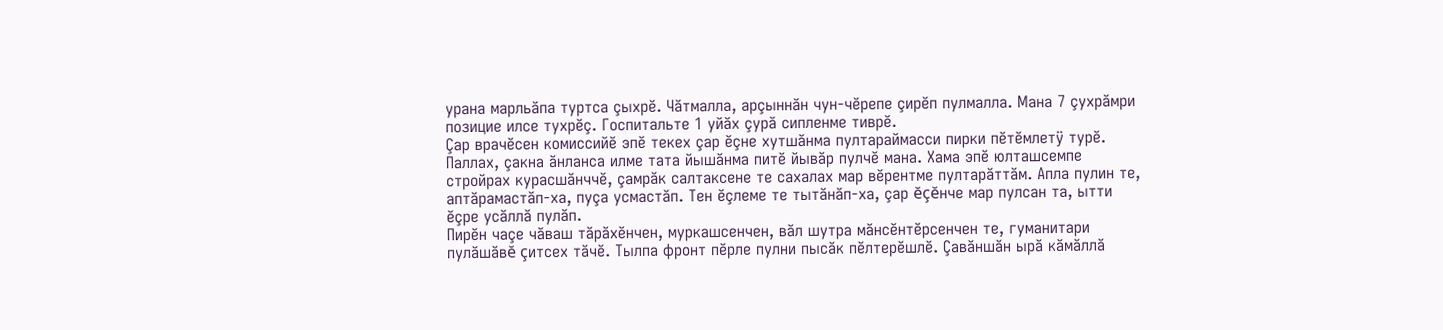урана марльăпа туртса çыхрĕ. Чăтмалла, арçыннăн чун-чĕрепе çирĕп пулмалла. Мана 7 çухрăмри позицие илсе тухрĕç. Госпитальте 1 уйăх çурă сипленме тиврĕ.
Çар врачĕсен комиссийĕ эпĕ текех çар ĕçне хутшăнма пултараймасси пирки пĕтĕмлетÿ турĕ. Паллах, çакна ăнланса илме тата йышăнма питĕ йывăр пулчĕ мана. Хама эпĕ юлташсемпе стройрах курасшăнччĕ, çамрăк салтаксене те сахалах мар вĕрентме пултарăттăм. Апла пулин те, аптăрамастăп-ха, пуçа усмастăп. Тен ĕçлеме те тытăнăп-ха, çар ĕçĕнче мар пулсан та, ытти ĕçре усăллă пулăп.
Пирĕн чаçе чăваш тăрăхĕнчен, муркашсенчен, вăл шутра мăнсĕнтĕрсенчен те, гуманитари пулăшăвĕ çитсех тăчĕ. Тылпа фронт пĕрле пулни пысăк пĕлтерĕшлĕ. Çавăншăн ырă кăмăллă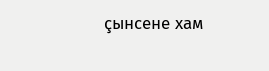çынсене хам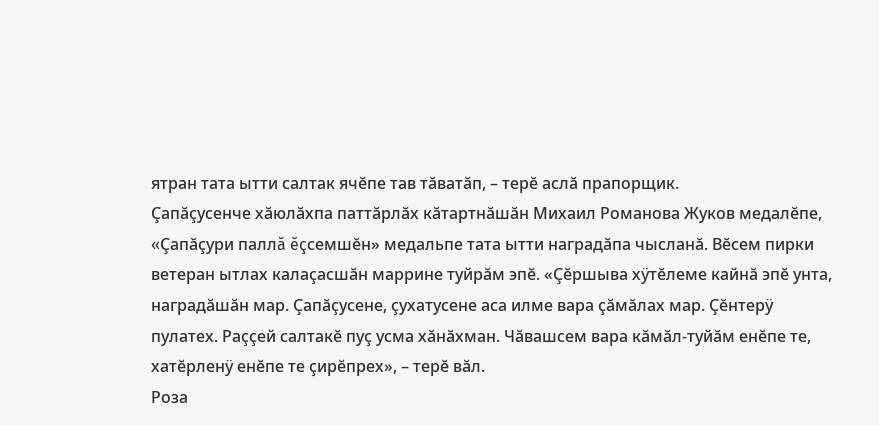ятран тата ытти салтак ячĕпе тав тăватăп, – терĕ аслă прапорщик.
Çапăçусенче хăюлăхпа паттăрлăх кăтартнăшăн Михаил Романова Жуков медалĕпе, «Çапăçури паллă ĕçсемшĕн» медальпе тата ытти наградăпа чысланă. Вĕсем пирки ветеран ытлах калаçасшăн маррине туйрăм эпĕ. «Çĕршыва хÿтĕлеме кайнă эпĕ унта, наградăшăн мар. Çапăçусене, çухатусене аса илме вара çăмăлах мар. Çĕнтерÿ пулатех. Раççей салтакĕ пуç усма хăнăхман. Чăвашсем вара кăмăл-туйăм енĕпе те, хатĕрленÿ енĕпе те çирĕпрех», – терĕ вăл.
Роза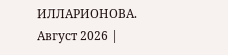ИЛЛАРИОНОВА.
Август 2026 |